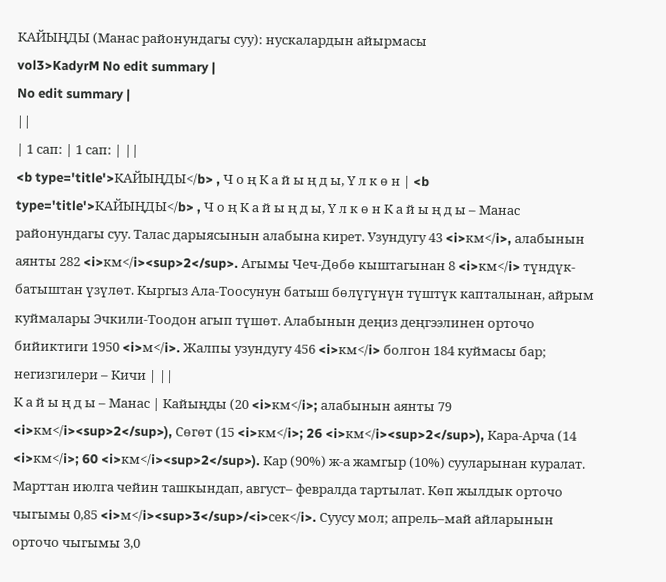КАЙЫҢДЫ (Манас районундагы суу): нускалардын айырмасы
vol3>KadyrM No edit summary |
No edit summary |
||
| 1 сап: | 1 сап: | ||
<b type='title'>КАЙЫҢДЫ</b> , Ч о ң К а й ы ң д ы, Ү л к ө н | <b type='title'>КАЙЫҢДЫ</b> , Ч о ң К а й ы ң д ы, Ү л к ө н К а й ы ң д ы – Манас районундагы суу. Талас дарыясынын алабына кирет. Узундугу 43 <i>км</i>, алабынын аянты 282 <i>км</i><sup>2</sup>. Агымы Чеч-Дөбө кыштагынан 8 <i>км</i> түндүк- батыштан үзүлөт. Кыргыз Ала-Тоосунун батыш бөлүгүнүн түштүк капталынан, айрым куймалары Эчкили-Тоодон агып түшөт. Алабынын деңиз деңгээлинен орточо бийиктиги 1950 <i>м</i>. Жалпы узундугу 456 <i>км</i> болгон 184 куймасы бар; негизгилери – Кичи | ||
К а й ы ң д ы – Манас | Кайыңды (20 <i>км</i>; алабынын аянты 79 <i>км</i><sup>2</sup>), Сөгөт (15 <i>км</i>; 26 <i>км</i><sup>2</sup>), Кара-Арча (14 <i>км</i>; 60 <i>км</i><sup>2</sup>). Кар (90%) ж-а жамгыр (10%) сууларынан куралат. Марттан июлга чейин ташкындап, август– февралда тартылат. Көп жылдык орточо чыгымы 0,85 <i>м</i><sup>3</sup>/<i>сек</i>. Суусу мол; апрель–май айларынын орточо чыгымы 3,0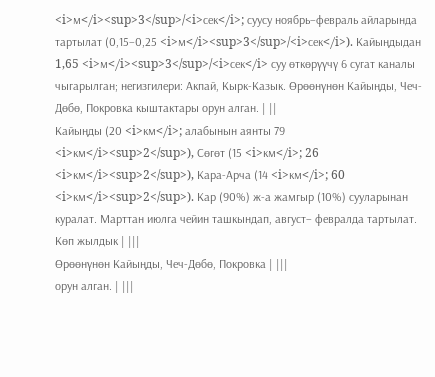<i>м</i><sup>3</sup>/<i>сек</i>; суусу ноябрь–февраль айларында тартылат (0,15–0,25 <i>м</i><sup>3</sup>/<i>сек</i>). Кайыңдыдан 1,65 <i>м</i><sup>3</sup>/<i>сек</i> суу өткөрүүчү 6 сугат каналы чыгарылган; негизгилери: Акпай, Кырк-Казык. Өрөөнүнөн Кайыңды, Чеч-Дөбө, Покровка кыштактары орун алган. | ||
Кайыңды (20 <i>км</i>; алабынын аянты 79 <i>км</i><sup>2</sup>), Сөгөт (15 <i>км</i>; 26 <i>км</i><sup>2</sup>), Кара-Арча (14 <i>км</i>; 60 <i>км</i><sup>2</sup>). Кар (90%) ж-а жамгыр (10%) сууларынан куралат. Марттан июлга чейин ташкындап, август– февралда тартылат. Көп жылдык | |||
Өрөөнүнөн Кайыңды, Чеч-Дөбө, Покровка | |||
орун алган. | |||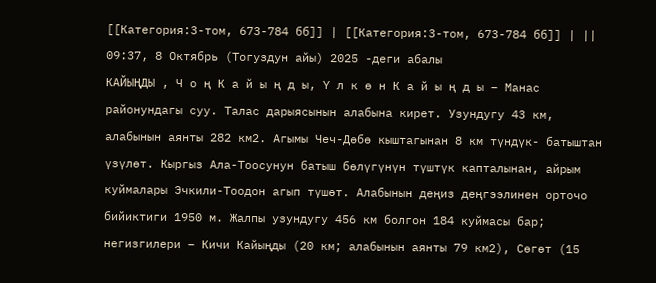[[Категория:3-том, 673-784 бб]] | [[Категория:3-том, 673-784 бб]] | ||
09:37, 8 Октябрь (Тогуздун айы) 2025 -деги абалы
КАЙЫҢДЫ , Ч о ң К а й ы ң д ы, Ү л к ө н К а й ы ң д ы – Манас районундагы суу. Талас дарыясынын алабына кирет. Узундугу 43 км, алабынын аянты 282 км2. Агымы Чеч-Дөбө кыштагынан 8 км түндүк- батыштан үзүлөт. Кыргыз Ала-Тоосунун батыш бөлүгүнүн түштүк капталынан, айрым куймалары Эчкили-Тоодон агып түшөт. Алабынын деңиз деңгээлинен орточо бийиктиги 1950 м. Жалпы узундугу 456 км болгон 184 куймасы бар; негизгилери – Кичи Кайыңды (20 км; алабынын аянты 79 км2), Сөгөт (15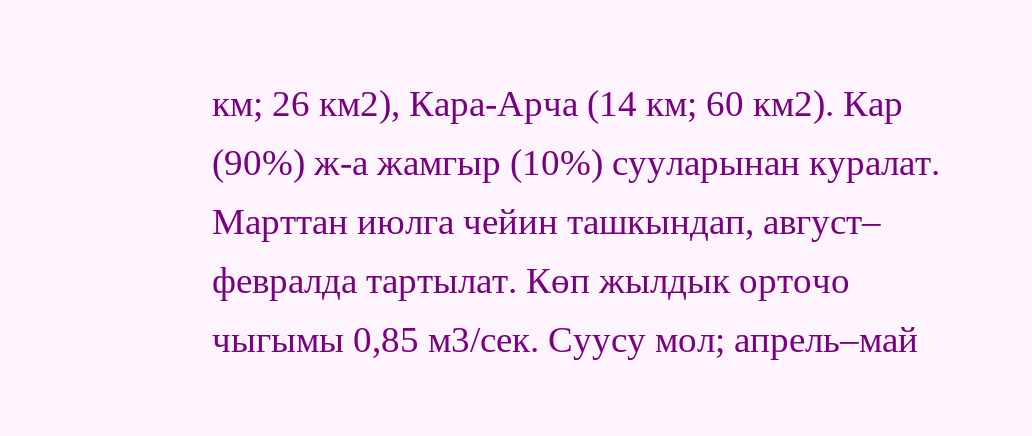км; 26 км2), Кара-Арча (14 км; 60 км2). Кар (90%) ж-а жамгыр (10%) сууларынан куралат. Марттан июлга чейин ташкындап, август– февралда тартылат. Көп жылдык орточо чыгымы 0,85 м3/сек. Суусу мол; апрель–май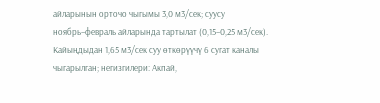айларынын орточо чыгымы 3,0 м3/сек; суусу ноябрь–февраль айларында тартылат (0,15–0,25 м3/сек). Кайыңдыдан 1,65 м3/сек суу өткөрүүчү 6 сугат каналы чыгарылган; негизгилери: Акпай,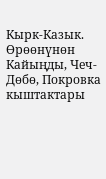Кырк-Казык. Өрөөнүнөн Кайыңды, Чеч-Дөбө, Покровка кыштактары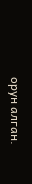орун алган.